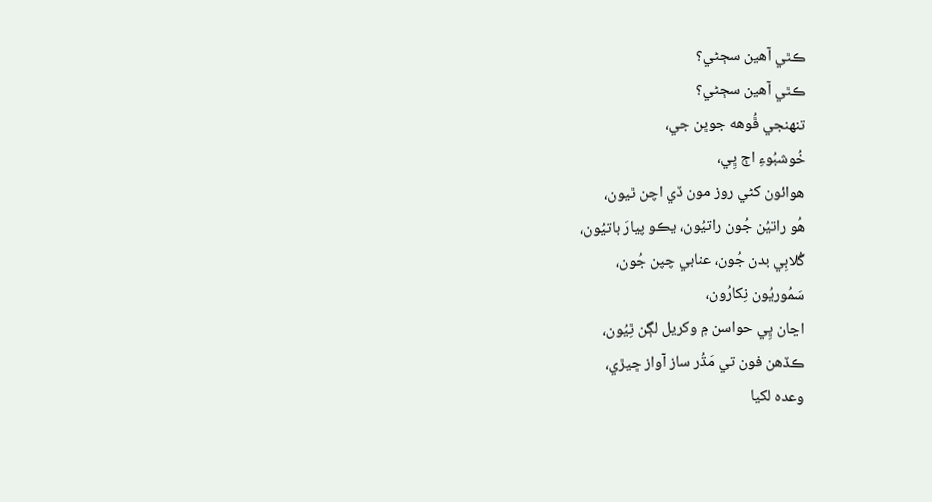ڪٿي آهين سڄڻي؟
ڪٿي آهين سڄڻي؟
تنهنجي ڦُوهه جوڀن جي،
خُوشبُوءِ اڄ ڀِي،
هوائون کڻي روز مون ڏي اچن ٿيون،
هُو راتيُن جُون راتيُون، يڪو پيارَ باتيُون،
گُلابِي بدن جُون، عنابي چپن جُون،
سَمُوريُون نِکارُون،
اڃان ڀِي حواسن ۾ وکريل لڳن ٿِيُون،
ڪڏهن فون تي مَڌُر ساز آواز ڇيڙي،
وعده لکيا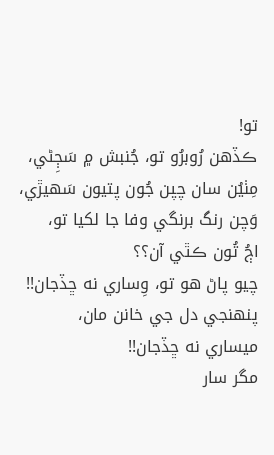تو!
ڪڏهن رُوبرُو تو، جُنبش ۾ سَڄِڻي،
مِٺيُن سان چپن جُون پتيون سَهيڙي،
وَچن رنگ برنگي وفا جا لکيا تو،
اڄُ تُون ڪٿي آن؟؟
چيو پاڻ هو تو، وِساري نه ڇڏجان!!
پنهنجي دل جي خانن مان،
ميساري نه ڇڏجان!!
مگر سار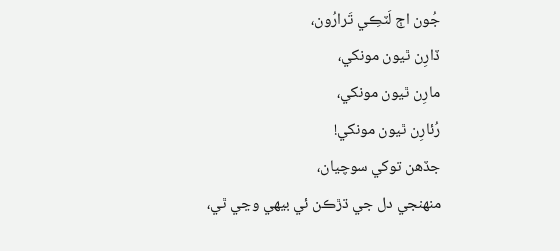جُون اڄ لَٽڪِي تَرارُون،
ڏارِن ٿيون مونکي،
مارِن ٿيون مونکي،
رُئارِن ٿيون مونکي!
جڏهن توکي سوچيان،
منهنجي دل جي ڌڙڪن ئي بيهي وڃي ٿي،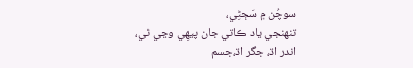سوچُن ۾ سَڄڻِي،
تنهنجي ياد ڪاتي جان پيهِي وڃي ٿي،
اندر اڌ، جگر اڌ،جسم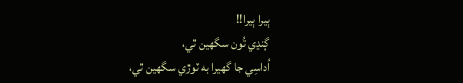ٻيرا ٻيرا!!
ڳنڍي تُون سگهين ٿي،
اُداسِي جا گهيرا به ٽوڙي سگهين ٿي،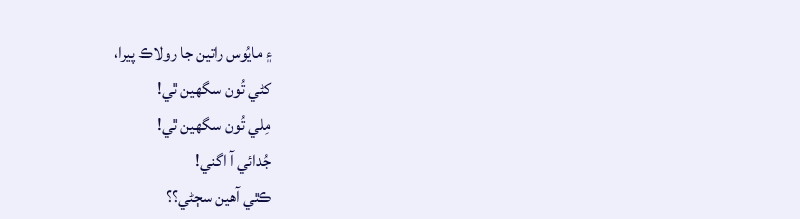۽ مايُوس راتين جا رولاڪ پيرا،
کڻي تُون سگهين ٿي!
مِلي تُون سگهين ٿي!
جُدائي آ اگني!
ڪٿي آهين سڄڻي؟؟